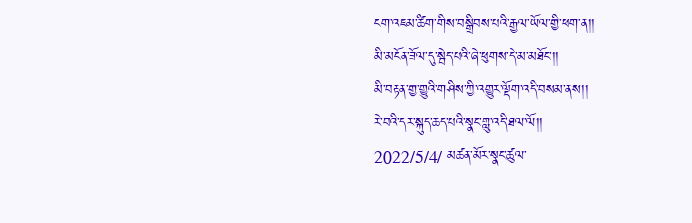ངག་འཇམ་ཚིག་གིས་བསྒྲིབས་པའི་རྒྱལ་ཡོལ་གྱི་ཕག་ན།།
མི་མངོན་ཟོལ་དུ་སྦེད་པའི་ཞེ་ཕུགས་དེ་མ་མཐོང་།།
མི་བརྟན་གྱ་གྱུའི་གཤིས་ཀྱི་འགྱུར་ལྡོག་འདི་བསམ་ནས།།
རེ་བའི་དར་སྐུད་ཆད་པའི་སྣང་གླུ་འདི་ཐལ་ལོ།།
2022/5/4/ མཚན་མོར་སྣང་ཚུལ་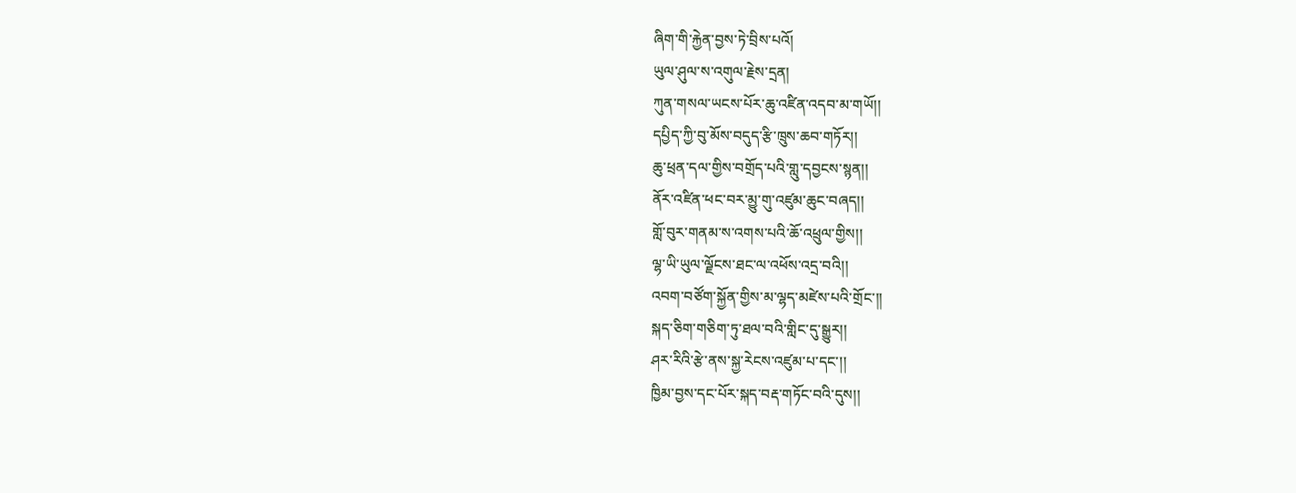ཞིག་གི་རྐྱེན་བྱས་ཏེ་བྲིས་པའོ།
ཡུལ་ཤུལ་ས་འགུལ་རྗེས་དྲན།
ཀུན་གསལ་ཡངས་པོར་ཆུ་འཛིན་འདབ་མ་གཡོ།།
དཔྱིད་ཀྱི་བུ་མོས་བདུད་རྩི་ཁྲུས་ཆབ་གཏོར།།
ཆུ་ཕྲན་དལ་གྱིས་བགྲོད་པའི་གླུ་དབྱངས་སྙན།།
ནོར་འཛིན་ཕང་བར་མྱུ་གུ་འཛུམ་ཆུང་བཞད།།
གློ་བུར་གནམ་ས་འགས་པའི་ཆོ་འཕྲུལ་གྱིས།།
ལྷ་ཡི་ཡུལ་ལྗོངས་ཐང་ལ་འཕོས་འདྲ་བའི།།
འབག་བཙོག་སྐྱོན་གྱིས་མ་ལྷད་མཛེས་པའི་གྲོང་།།
སྐད་ཅིག་གཅིག་ཏུ་ཐལ་བའི་གླིང་དུ་སྒྱུར།།
ཤར་རིའི་རྩེ་ནས་སྐྱ་རེངས་འཛུམ་པ་དང་།།
ཁྱིམ་བྱས་དང་པོར་སྐད་བརྡ་གཏོང་བའི་དུས།།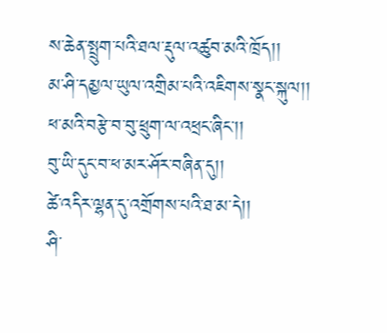ས་ཆེན་སྤྲུག་པའི་ཐལ་རྡུལ་འཚུབ་མའི་ཁྲོད།།
མ་ཤི་དམྱལ་ཡུལ་འགྲིམ་པའི་འཇིགས་སྣང་སྐུལ།།
ཕ་མའི་བརྩེ་བ་བུ་ཕྲུག་ལ་འཕྲང་ཞིང་།།
བུ་ཡི་དུང་བ་ཕ་མར་ཤོར་བཞིན་དུ།།
ཚེ་འདིར་ལྷན་དུ་འགྲོགས་པའི་ཐ་མ་དེ།།
ཤི་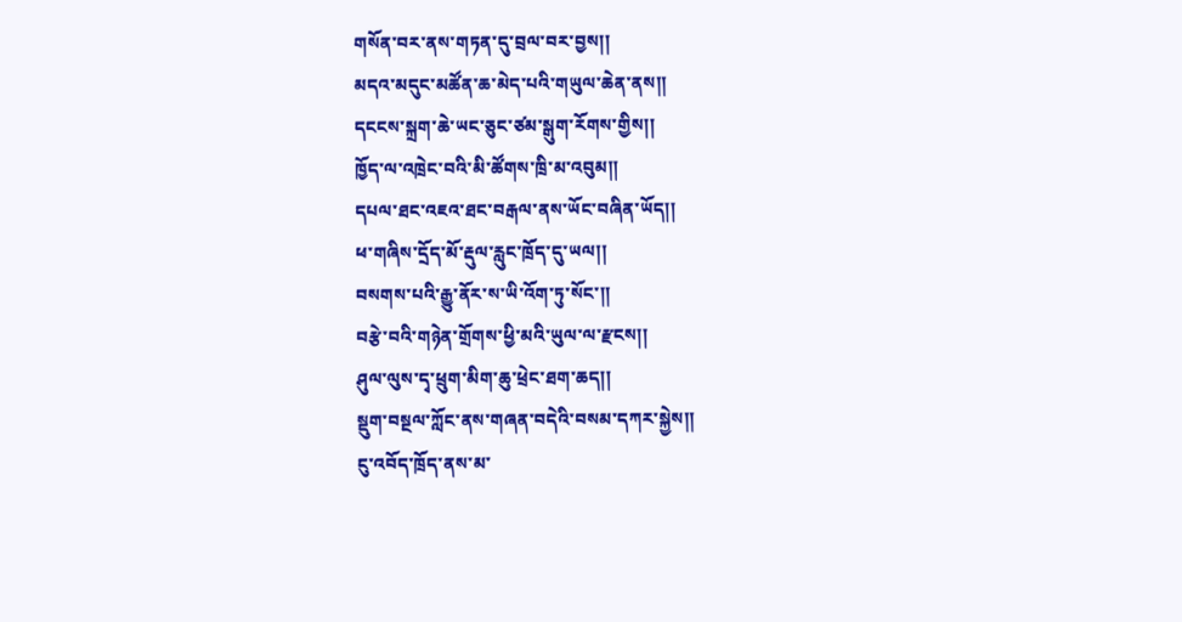གསོན་བར་ནས་གཏན་དུ་བྲལ་བར་བྱས།།
མདའ་མདུང་མཚོན་ཆ་མེད་པའི་གཡུལ་ཆེན་ནས།།
དངངས་སྐྲག་ཆེ་ཡང་ཅུང་ཙམ་སྒུག་རོགས་གྱིས།།
ཁྱོད་ལ་འཁྲེང་བའི་མི་ཚོགས་ཁྲི་མ་འབུམ།།
དཔལ་ཐང་འཇའ་ཐང་བརྒལ་ནས་ཡོང་བཞིན་ཡོད།།
ཕ་གཞིས་དྲོད་མོ་རྡུལ་རླུང་ཁྲོད་དུ་ཡལ།།
བསགས་པའི་རྒྱུ་ནོར་ས་ཡི་འོག་ཏུ་སོང་།།
བརྩེ་བའི་གཉེན་གྲོགས་ཕྱི་མའི་ཡུལ་ལ་རྫངས།།
ཤུལ་ལུས་དྭ་ཕྲུག་མིག་ཆུ་ཕྲེང་ཐག་ཆད།།
སྡུག་བསྔལ་ཀློང་ནས་གཞན་བདེའི་བསམ་དཀར་སྐྱེས།།
ངུ་འབོད་ཁྲོད་ནས་མ་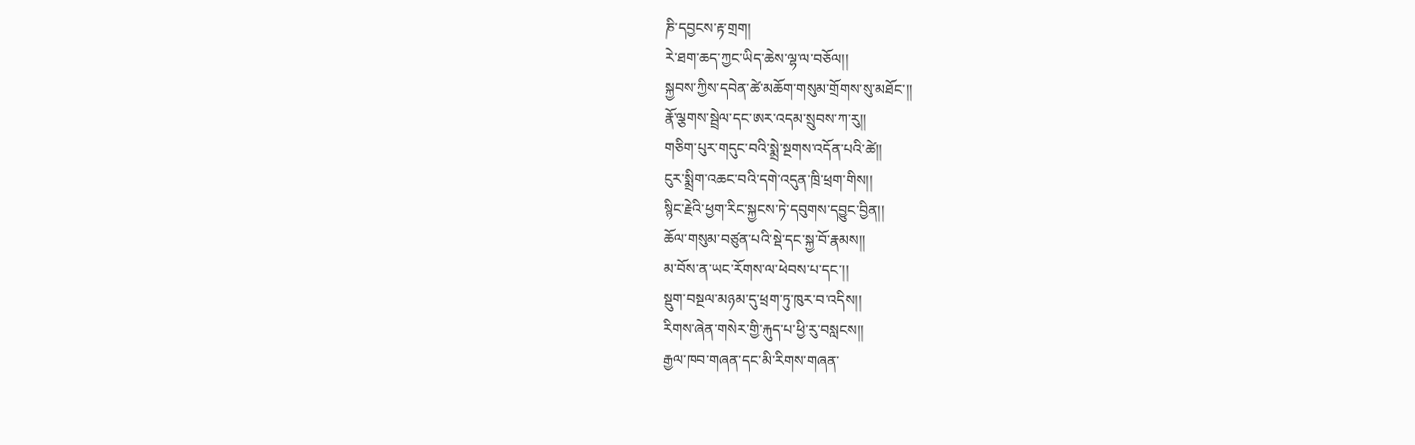ཎི་དབྱངས་རྟ་གྲག།
རེ་ཐག་ཆད་ཀྱང་ཡིད་ཆེས་ལྷ་ལ་བཅོལ།།
སྐྱབས་ཀྱིས་དབེན་ཚེ་མཆོག་གསུམ་གྲོགས་སུ་མཐོང་།།
རྣོ་ལྕགས་སྦྲེལ་དང་ཨར་འདམ་སྲུབས་ཀ་རུ།།
གཅིག་པུར་གདུང་བའི་སྨྲེ་སྔགས་འདོན་པའི་ཚེ།།
ངུར་སྨྲིག་འཆང་བའི་དགེ་འདུན་ཁྲི་ཕྲག་གིས།།
སྙིང་རྗེའི་ཕྱག་རིང་སྐྱངས་ཏེ་དབུགས་དབྱུང་བྱིན།།
ཆོལ་གསུམ་བཙུན་པའི་སྡེ་དང་སྐྱ་བོ་རྣམས།།
མ་བོས་ན་ཡང་རོགས་ལ་ཕེབས་པ་དང་།།
སྡུག་བསྔལ་མཉམ་དུ་ཕྲག་ཏུ་ཁུར་བ་འདིས།།
རིགས་ཞེན་གསེར་གྱི་རྐུད་པ་ཕྱི་རུ་བསླངས།།
རྒྱལ་ཁབ་གཞན་དང་མི་རིགས་གཞན་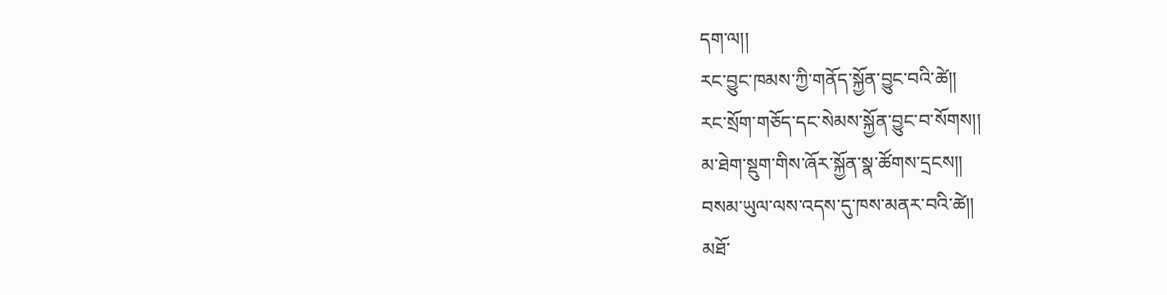དག་ལ།།
རང་བྱུང་ཁམས་ཀྱི་གནོད་སྐྱོན་བྱུང་བའི་ཚེ།།
རང་སྲོག་གཅོད་དང་སེམས་སྐྱོན་བྱུང་བ་སོགས།།
མ་ཐེག་སྡུག་གིས་ཞོར་སྐྱོན་སྣ་ཚོགས་དྲངས།།
བསམ་ཡུལ་ལས་འདས་དུ་ཁས་མནར་བའི་ཚེ།།
མཐོ་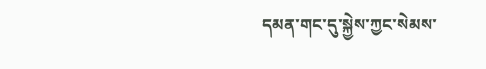དམན་གང་དུ་སྐྱེས་ཀྱང་སེམས་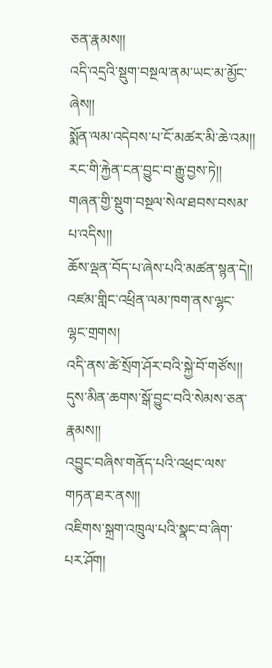ཅན་རྣམས།།
འདི་འདྲའི་སྡུག་བསྔལ་ནམ་ཡང་མ་མྱོང་ཞེས།།
སྨོན་ལམ་འདེབས་པ་ངོ་མཚར་མི་ཆེ་འམ།།
རང་གི་རྐྱེན་ངན་བྱུང་བ་རྒྱུ་བྱས་ཏེ།།
གཞན་གྱི་སྡུག་བསྔལ་སེལ་ཐབས་བསམ་པ་འདིས།།
ཆོས་ལྡན་བོད་པ་ཞེས་པའི་མཚན་སྙན་དེ།།
འཛམ་གླིང་འཕྲིན་ལམ་ཁག་ནས་ལྷང་ལྷང་གྲགས།
འདི་ནས་ཚེ་སྲོག་ཤོར་བའི་སྐྱེ་བོ་གཙོས།།
དུས་མིན་ཆགས་སྒོ་བྱུང་བའི་སེམས་ཅན་རྣམས།།
འབྱུང་བཞིས་གནོད་པའི་འཕྲང་ལས་གཏན་ཐར་ནས།།
འཇིགས་སྐྲག་འཁྲུལ་པའི་སྣང་བ་ཞིག་པར་ཤོག།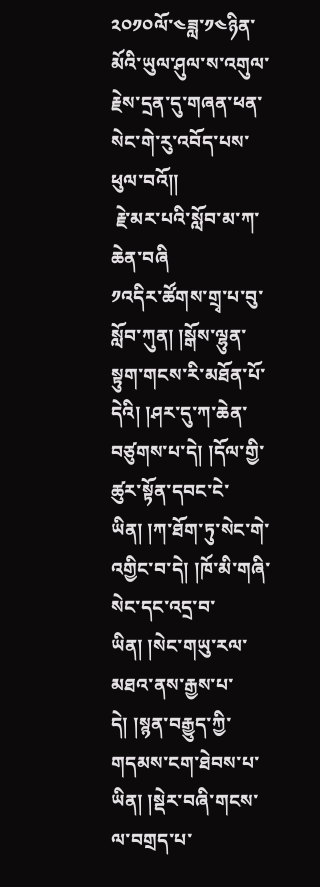༢༠༡༠ལོ་༤ཟླ་༡༤ཉིན་མོའི་ཡུལ་ཤུལ་ས་འགུལ་རྗེས་དྲན་དུ་གཞན་ཕན་སེང་གེ་རུ་འབོད་པས་ཕུལ་བའོ།།
 རྗེ་མར་པའི་སློབ་མ་ཀ་ཆེན་བཞི
༡འདིར་ཚོགས་གྲྭ་པ་བུ་སློབ་ཀུན། །སྒོས་ལྷུན་སྟུག་གངས་རི་མཐོན་པོ་དེའི། །ཤར་དུ་ཀ་ཆེན་བཙུགས་པ་དེ། །དོལ་གྱི་ཚུར་སྟོན་དབང་ངེ་ཡིན། །ཀ་ཐོག་ཏུ་སེང་གེ་འགྱིང་བ་དེ། །ཁོ་མི་གཞི་སེང་དང་འདྲ་བ་ཡིན། །སེང་གཡུ་རལ་མཐའ་ནས་རྒྱས་པ་དེ། །སྙན་བརྒྱུད་ཀྱི་གདམས་ངག་ཐེབས་པ་ཡིན། །སྡེར་བཞི་གངས་ལ་བགྲད་པ་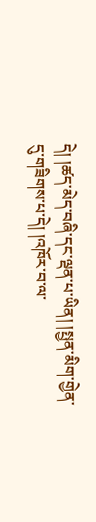དེ། །ཚད་མེད་བཞི་དང་ལྡན་པ་ཡིན། །སྤྱན་མིག་གྱེན་དུ་གཟིགས་པ་དེ། །འཁོར་བ་ལ་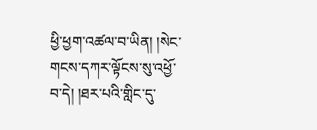ཕྱི་ཕྱག་འཚལ་བ་ཡིན། །སེང་གངས་དཀར་ལྟོངས་སུ་འཕྱོ་བ་དེ། །ཐར་པའི་གླིང་དུ་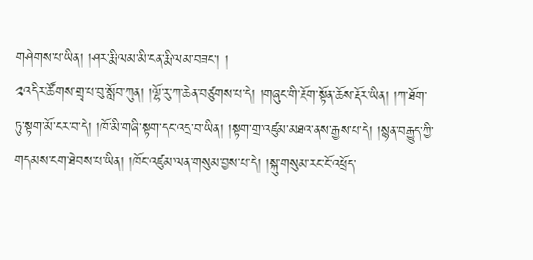གཤེགས་པ་ཡིན། །ཤར་རྨི་ལམ་མི་ངན་རྨི་ལམ་བཟང་། །
༢འདིར་ཚོགས་གྲྭ་པ་བུ་སློབ་ཀུན། །ལྷོ་རུ་ཀ་ཆེན་བཙུགས་པ་དེ། །གཞུང་གི་རྔོག་སྟོན་ཆོས་རྡོར་ཡིན། །ཀ་ཐོག་ཏུ་སྟག་མོ་ངར་བ་དེ། །ཁོ་མི་གཞི་སྟག་དང་འདྲ་བ་ཡིན། །སྟག་གྲ་འཛུམ་མཐའ་ནས་རྒྱས་པ་དེ། །སྙན་བརྒྱུད་ཀྱི་གདམས་ངག་ཐེབས་པ་ཡིན། །ཁོང་འཛུམ་ལན་གསུམ་བྱས་པ་དེ། །སྐུ་གསུམ་རང་ངོ་འཕྲོད་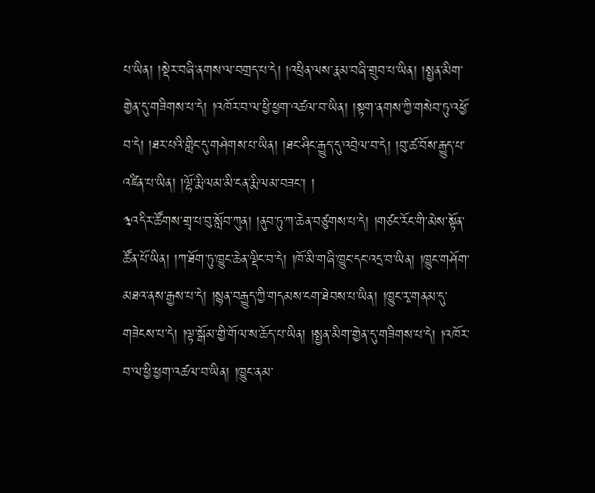པ་ཡིན། །སྡེར་བཞི་ནགས་ལ་བགྲད་པ་དེ། །འཕྲིན་ལས་རྣམ་བཞི་གྲུབ་པ་ཡིན། །སྤྱན་མིག་གྱེན་དུ་གཟིགས་པ་དེ། །འཁོར་བ་ལ་ཕྱི་ཕྱག་འཚལ་བ་ཡིན། །སྟག་ནགས་ཀྱི་གསེབ་ཏུ་འཕྱོ་བ་དེ། །ཐར་པའི་གླིང་དུ་གཤེགས་པ་ཡིན། །ཐང་ཤིང་རྒྱུད་དུ་འབྲེལ་བ་དེ། །བུ་ཚ་བོས་རྒྱུད་པ་འཛིན་པ་ཡིན། །ལྷོ་རྨི་ལམ་མི་ངན་རྨི་ལམ་བཟང་། །
༣འདིར་ཚོགས་གྲྭ་པ་བུ་སློབ་ཀུན། །ནུབ་ཏུ་ཀ་ཆེན་བཙུགས་པ་དེ། །གཙང་རོང་གི་མེས་སྟོན་ཚོན་པོ་ཡིན། །ཀ་ཐོག་ཏུ་ཁྱུང་ཆེན་ལྡིང་བ་དེ། །ཁོ་མི་གཞི་ཁྱུང་དང་འདྲ་བ་ཡིན། །ཁྱུང་གཤོག་མཐའ་ནས་རྒྱས་པ་དེ། །སྙན་བརྒྱུད་ཀྱི་གདམས་ངག་ཐེབས་པ་ཡིན། །ཁྱུང་རྭ་གནམ་དུ་གཟེངས་པ་དེ། །ལྟ་སྒོམ་གྱི་གོལ་ས་ཆོད་པ་ཡིན། །སྤྱན་མིག་གྱེན་དུ་གཟིགས་པ་དེ། །འཁོར་བ་ལ་ཕྱི་ཕྱག་འཚལ་བ་ཡིན། །ཁྱུང་ནམ་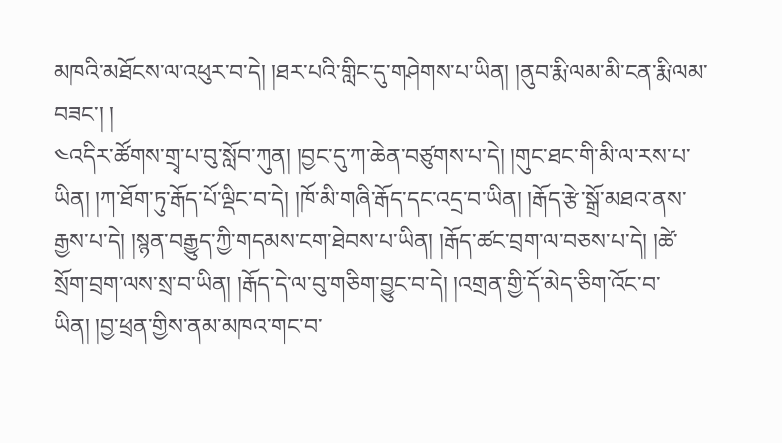མཁའི་མཐོངས་ལ་འཕུར་བ་དེ། །ཐར་པའི་གླིང་དུ་གཤེགས་པ་ཡིན། །ནུབ་རྨི་ལམ་མི་ངན་རྨི་ལམ་བཟང་། །
༤འདིར་ཚོགས་གྲྭ་པ་བུ་སློབ་ཀུན། །བྱང་དུ་ཀ་ཆེན་བཙུགས་པ་དེ། །གུང་ཐང་གི་མི་ལ་རས་པ་ཡིན། །ཀ་ཐོག་ཏུ་རྒོད་པོ་ལྡིང་བ་དེ། །ཁོ་མི་གཞི་རྒོད་དང་འདྲ་བ་ཡིན། །རྒོད་རྩེ་སྒྲོ་མཐའ་ནས་རྒྱས་པ་དེ། །སྙན་བརྒྱུད་ཀྱི་གདམས་ངག་ཐེབས་པ་ཡིན། །རྒོད་ཚང་བྲག་ལ་བཅས་པ་དེ། །ཚེ་སྲོག་བྲག་ལས་སྲ་བ་ཡིན། །རྒོད་དེ་ལ་བུ་གཅིག་བྱུང་བ་དེ། །འགྲན་གྱི་དོ་མེད་ཅིག་འོང་བ་ཡིན། །བྱ་ཕྲན་གྱིས་ནམ་མཁའ་གང་བ་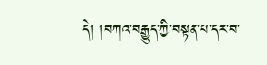དེ། །བཀའ་བརྒྱུད་ཀྱི་བསྟན་པ་དར་བ་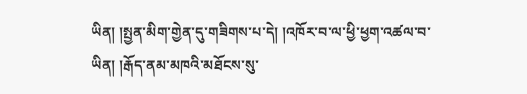ཡིན། །སྤྱན་མིག་གྱེན་དུ་གཟིགས་པ་དེ། །འཁོར་བ་ལ་ཕྱི་ཕྱག་འཚལ་བ་ཡིན། །རྒོད་ནམ་མཁའི་མཐོངས་སུ་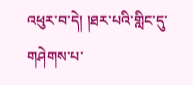འཕུར་བ་དེ། །ཐར་པའི་གླིང་དུ་གཤེགས་པ་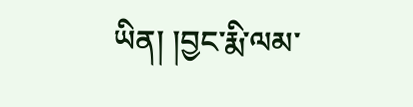ཡིན། །བྱང་རྨི་ལམ་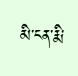མི་ངན་རྨི་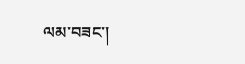ལམ་བཟང་།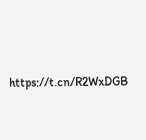https://t.cn/R2WxDGB